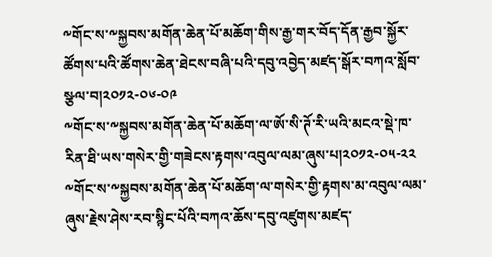༸གོང་ས་༸སྐྱབས་མགོན་ཆེན་པོ་མཆོག་གིས་རྒྱ་གར་བོད་དོན་རྒྱབ་སྐྱོར་ཚོགས་པའི་ཚོགས་ཆེན་ཐེངས་བཞི་པའི་དབུ་འབྱེད་མཛད་སྒོར་བཀའ་སློབ་སྩལ་བ།༢༠༡༢-༠༦-༠༩
༸གོང་ས་༸སྐྱབས་མགོན་ཆེན་པོ་མཆོག་ལ་ཨོ་སི་ཊོ་རི་ཡའི་མངའ་སྡེ་ཁ་རིན་ཐི་ཡས་གསེར་གྱི་གཟེངས་རྟགས་འབུལ་ལམ་ཞུས་པ།༢༠༡༢-༠༥-༢༢
༸གོང་ས་༸སྐྱབས་མགོན་ཆེན་པོ་མཆོག་ལ་གསེར་གྱི་རྟགས་མ་འབུལ་ལམ་ཞུས་རྗེས་ཤེས་རབ་སྙིང་པོའི་བཀའ་ཆོས་དབུ་འཛུགས་མཛད་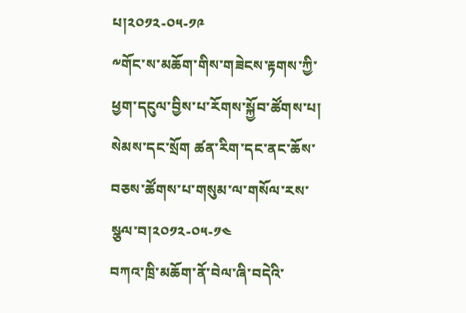པ།༢༠༡༢-༠༥-༡༩
༸གོང་ས་མཆོག་གིས་གཟེངས་རྟགས་ཀྱི་ཕྱག་དངུལ་བྱིས་པ་རོགས་སྐྱོབ་ཚོགས་པ། སེམས་དང་སྲོག ཚན་རིག་དང་ནང་ཆོས་བཅས་ཚོགས་པ་གསུམ་ལ་གསོལ་རས་སྩལ་བ།༢༠༡༢-༠༥-༡༤
བཀའ་ཁྲི་མཆོག་ནོ་བེལ་ཞི་བདེའི་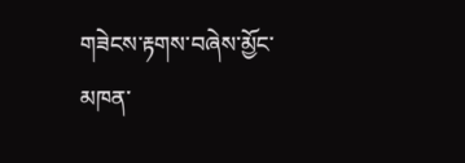གཟེངས་རྟགས་བཞེས་མྱོང་མཁན་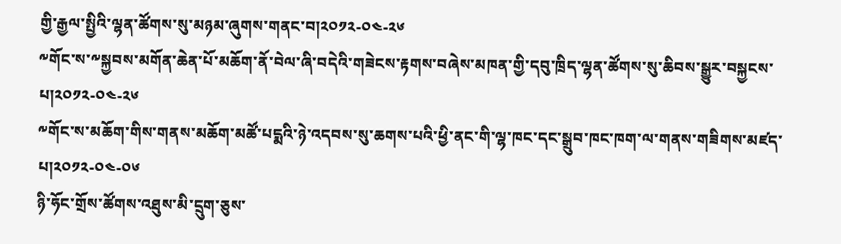གྱི་རྒྱལ་སྤྱིའི་ལྷན་ཚོགས་སུ་མཉམ་ཞུགས་གནང་བ།༢༠༡༢-༠༤-༢༦
༸གོང་ས་༸སྐྱབས་མགོན་ཆེན་པོ་མཆོག་ནོ་བེལ་ཞི་བདེའི་གཟེངས་རྟགས་བཞེས་མཁན་གྱི་དབུ་ཁྲིད་ལྷན་ཚོགས་སུ་ཆིབས་སྒྱུར་བསྐྱངས་པ།༢༠༡༢-༠༤-༢༦
༸གོང་ས་མཆོག་གིས་གནས་མཆོག་མཚོ་པདྨའི་ཉེ་འདབས་སུ་ཆགས་པའི་ཕྱི་ནང་གི་ལྷ་ཁང་དང་སྒྲུབ་ཁང་ཁག་ལ་གནས་གཟིགས་མཛད་པ།༢༠༡༢-༠༤-༠༦
ཉི་ཧོང་གྲོས་ཚོགས་འཐུས་མི་དྲུག་ཅུས་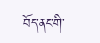བོད་ནང་གི་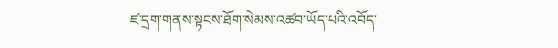ཛ་དྲག་གནས་སྟངས་ཐོག་སེམས་འཚབ་ཡོད་པའི་འབོད་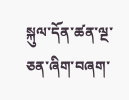སྐུལ་དོན་ཚན་ལྔ་ཅན་ཞིག་བཞག་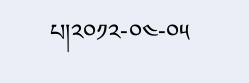པ།༢༠༡༢-༠༤-༠༥